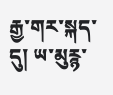རྒྱ་གར་སྐད་དུ། ཡ་མུརྙ་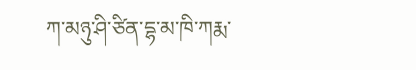ཀ་མཉུ་ཤི་ཙིན་དྷ་མ་ཁི་ཀརྨ་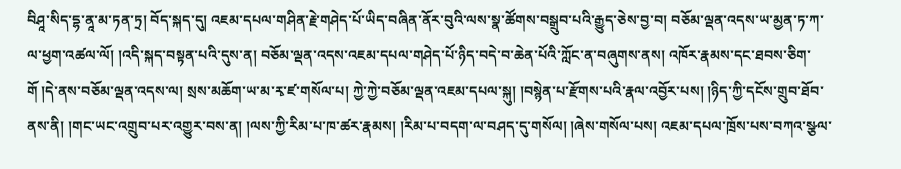བིཤཱ་སིད་དྷ་ནཱ་མ་ཏན་ཏྲ། བོད་སྐད་དུ། འཇམ་དཔལ་གཤིན་རྗེ་གཤེད་པོ་ཡིད་བཞིན་ནོར་བུའི་ལས་སྣ་ཚོགས་བསྒྲུབ་པའི་རྒྱུད་ཅེས་བྱ་བ། བཅོམ་ལྡན་འདས་ཡ་མྱན་ཏ་ཀ་ལ་ཕྱག་འཚལ་ལོ། །འདི་སྐད་བསྟན་པའི་དུས་ན། བཅོམ་ལྡན་འདས་འཇམ་དཔལ་གཤེད་པོ་ཉིད་བདེ་བ་ཆེན་པོའི་ཀློང་ན་བཞུགས་ནས། འཁོར་རྣམས་དང་ཐབས་ཅིག་གོ །དེ་ནས་བཅོམ་ལྡན་འདས་ལ། སྲས་མཆོག་ཡ་མ་རྭ་ཛ་གསོལ་པ། ཀྱེ་ཀྱེ་བཅོམ་ལྡན་འཇམ་དཔལ་སྐུ། །བསྙེན་པ་རྫོགས་པའི་རྣལ་འབྱོར་པས། །ཉིད་ཀྱི་དངོས་གྲུབ་ཐོབ་ནས་ནི། །གང་ཡང་འགྲུབ་པར་འགྱུར་བས་ན། །ལས་ཀྱི་རིམ་པ་ཁ་ཚར་རྣམས། །རིམ་པ་བདག་ལ་བཤད་དུ་གསོལ། །ཞེས་གསོལ་པས། འཇམ་དཔལ་ཁྲོས་པས་བཀའ་སྩལ་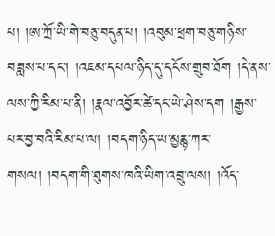པ། །ཨ་ཀྲོ་ཡི་གེ་བཅུ་བདུན་པ། །འབུམ་ཕྲག་བཅུ་གཉིས་བཟླས་པ་དང་། །འཇམ་དཔལ་ཉིད་དུ་དངོས་གྲུབ་ཐོག །དེ་ནས་ལས་ཀྱི་རིམ་པ་ནི། །རྣལ་འབྱོར་ཚེ་དང་ཡེ་ཤེས་དག །རྒྱས་པར་བྱ་བའི་རིམ་པ་ལ། །བདག་ཉིད་ཡ་མྱརྙ་ཀར་གསལ། །བདག་གི་ཐུགས་ཁའི་ཡིག་འབྲུ་ལས། །འོད་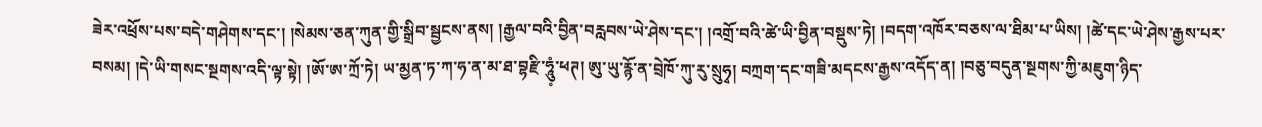ཟེར་འཕྲོས་པས་བདེ་གཤེགས་དང་། །སེམས་ཅན་ཀུན་གྱི་སྒྲིབ་སྦྱངས་ནས། །རྒྱལ་བའི་བྱིན་བརླབས་ཡེ་ཤེས་དང་། །འགྲོ་བའི་ཚེ་ཡི་བྱིན་བསྡུས་ཏེ། །བདག་འཁོར་བཅས་ལ་ཐིམ་པ་ཡིས། །ཚེ་དང་ཡེ་ཤེས་རྒྱས་པར་བསམ། །དེ་ཡི་གསང་སྔགས་འདི་ལྟ་སྟེ། །ཨོ་ཨ་ཀྲོ་ཏེ། ཡ་མྱན་ཏ་ཀ་ཧ་ན་མ་ཐ་བྷརྫི་ཧཱུཾ༷་ཕཊ། ཨུ་ཡུ་རྙོ་ན་བྲེཁོ་ཀུ་རུ་སྲུཧྭ། བཀྲག་དང་གཟི་མདངས་རྒྱས་འདོད་ན། །བཅུ་བདུན་སྔགས་ཀྱི་མཇུག་ཉིད་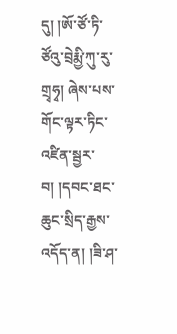དུ། །ཨོ་ཙོ་ཏི་ཙོའུ་བྲེརྨྱི་ཀུ་རུ་གྲྭཧྭ། ཞེས་པས་གོང་ལྟར་ཏིང་འཛིན་སྦྱར་བ། །དབང་ཐང་ཆུང་སྲིད་རྒྱས་འདོད་ན། །ཟི་ཤ་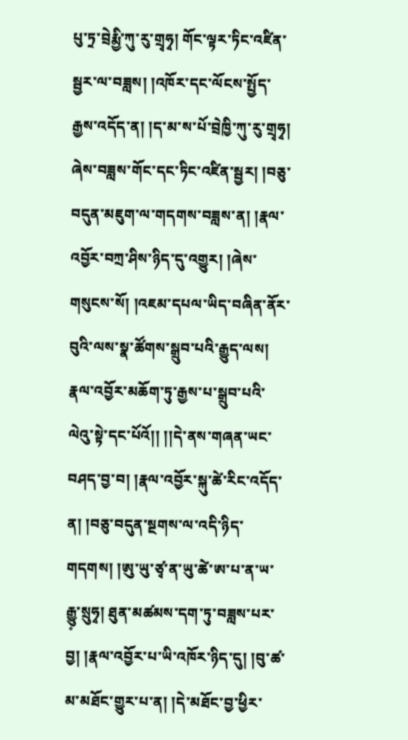པུ་ཏྲ་བྲེརྨྱི་ཀུ་རུ་གྲྭཧྭ། གོང་ལྟར་ཏིང་འཛིན་སྦྱར་ལ་བཟླས། །འཁོར་དང་ལོངས་སྤྱོད་རྒྱས་འདོད་ན། །ད་མ་ས་པོ་བྲེཁྱི་ཀུ་རུ་གྲྭཧྭ། ཞེས་བཟླས་གོང་དང་ཏིང་འཛིན་སྦྱར། །བཅུ་བདུན་མཇུག་ལ་གདགས་བཟླས་ན། །རྣལ་འབྱོར་བཀྲ་ཤིས་ཉིད་དུ་འགྱུར། །ཞེས་གསུངས་སོ། །འཇམ་དཔལ་ཡིད་བཞིན་ནོར་བུའི་ལས་སྣ་ཚོགས་སྒྲུབ་པའི་རྒྱུད་ལས། རྣལ་འབྱོར་མཆོག་ཏུ་རྒྱས་པ་སྒྲུབ་པའི་ལེའུ་སྟེ་དང་པོའོ།། །།དེ་ནས་གཞན་ཡང་བཤད་བྱ་བ། །རྣལ་འབྱོར་སྐུ་ཚེ་རིང་འདོད་ན། །བཅུ་བདུན་སྔགས་ལ་འདི་ཉིད་གདགས། །ཨུ་ཡུ་ཙྭ་ན་ཡུ་ཚེ་ཨ་པ་ན་ཡ་རྒྱུ༷་སྲུཧྭ། ཐུན་མཚམས་དག་ཏུ་བཟླས་པར་བྱ། །རྣལ་འབྱོར་པ་ཡི་འཁོར་ཉིད་དུ། །བུ་ཚ་མ་མཐོང་གྱུར་པ་ན། །དེ་མཐོང་བྱ་ཕྱིར་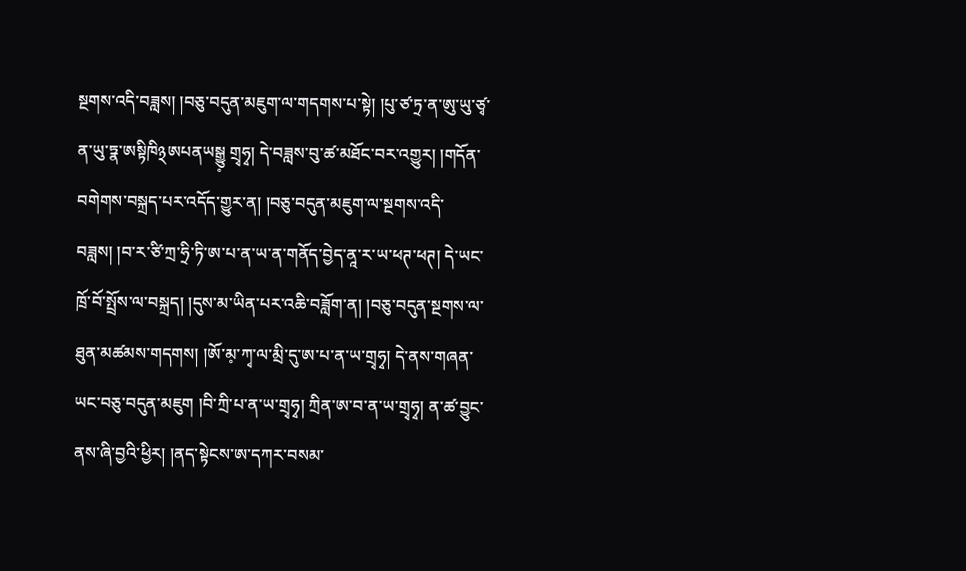སྔགས་འདི་བཟླས། །བཅུ་བདུན་མཇུག་ལ་གདགས་པ་སྟེ། །པུ་ཙ་ཏྲ་ན་ཨུ་ཡུ་ཙྭ་ན་ཡུ་ཏྣ་ཨསྟིཁི྅ཨཔནཡསྒྱུ༷ གྲྭཧྭ། དེ་བཟླས་བུ་ཚ་མཐོང་བར་འགྱུར། །གདོན་བགེགས་བསྐྲད་པར་འདོད་གྱུར་ན། །བཅུ་བདུན་མཇུག་ལ་སྔགས་འདི་བཟླས། །བ་ར་ཙི་ཀྲ་ཧྲི་ཏི་ཨ་པ་ན་ཡ་ན་གནོད་བྱེད་ནཱ་ར་ཡ་ཕཊ་ཕཊ། དེ་ཡང་ཁྲོ་བོ་སྤྲོས་ལ་བསྐྲད། །དུས་མ་ཡིན་པར་འཆི་བཟློག་ན། །བཅུ་བདུན་སྔགས་ལ་ཐུན་མཚམས་གདགས། །ཨོ་མ༷་ཀྭ་ལ་མྲི་དུ་ཨ་པ་ན་ཡ་གྲྭཧྭ། དེ་ནས་གཞན་ཡང་བཅུ་བདུན་མཇུག །བི་ཀྲི་པ་ན་ཡ་གྲྭཧྭ། ཀྲིན་ཨ་བ་ན་ཡ་གྲྭཧྭ། ན་ཚ་བྱུང་ནས་ཞི་བྱའི་ཕྱིར། །ནད་སྟེངས་ཨ་དཀར་བསམ་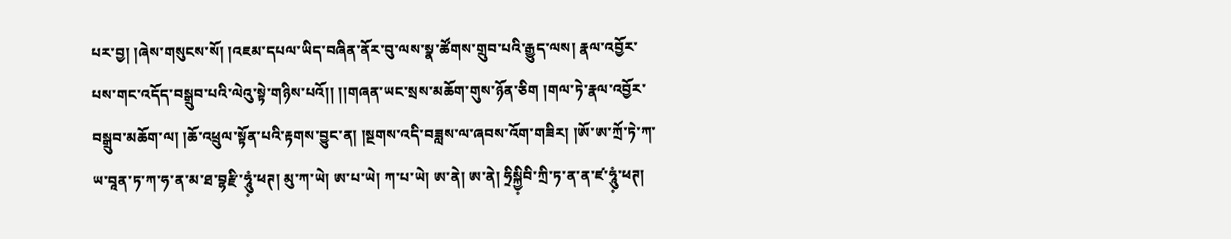པར་བྱ། །ཞེས་གསུངས་སོ། །འཇམ་དཔལ་ཡིད་བཞིན་ནོར་བུ་ལས་སྣ་ཚོགས་གྲུབ་པའི་རྒྱུད་ལས། རྣལ་འབྱོར་པས་གང་འདོད་བསྒྲུབ་པའི་ལེའུ་སྟེ་གཉིས་པའོ།། །།གཞན་ཡང་སྲས་མཆོག་གུས་ཉོན་ཅིག །གལ་ཏེ་རྣལ་འབྱོར་བསྒྲུབ་མཆོག་ལ། །ཆོ་འཕྲུལ་སྟོན་པའི་རྟགས་བྱུང་ན། །སྔགས་འདི་བཟླས་ལ་ཞབས་འོག་གཟིར། །ཨོ་ཨ་ཀྲོ་ཏེ་ཀ་ཡ་བཱན་ཏ་ཀ་ཧ་ན་མ་ཐ་བྷརྫི་ཧཱུཾ༷་ཕཊ། མུ་ཀ་ཡེ། ཨ་པ་ཡེ། ཀ་པ་ཡེ། ཨ་ནེ། ཨ་ནེ། ཧྲིསྐྱི༷བི་ཀྲི་ཏ་ན་ན་ཛ་ཧཱུཾ༷་ཕཊ།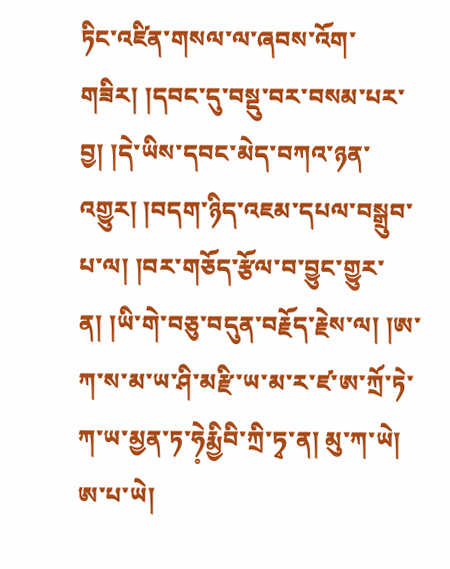ཏིང་འཛིན་གསལ་ལ་ཞབས་འོག་གཟིར། །དབང་དུ་བསྡུ་བར་བསམ་པར་བྱ། །དེ་ཡིས་དབང་མེད་བཀའ་ཉན་འགྱུར། །བདག་ཉིད་འཇམ་དཔལ་བསྒྲུབ་པ་ལ། །བར་གཅོད་རྩོལ་བ་བྱུང་གྱུར་ན། །ཡི་གེ་བཅུ་བདུན་བརྗོད་རྗེས་ལ། །ཨ་ཀ་ས་མ་ཡ་ཤི་མརྫི་ཡ་མ་ར་ཛ་ཨ་ཀྲོ་ཏེ་ཀ་ཡ་མྱན་ཏ་ཧེ༷རྨྱིབི་ཀྲི་ཏྭ་ན། མུ་ཀ་ཡེ། ཨ་པ་ཡེ།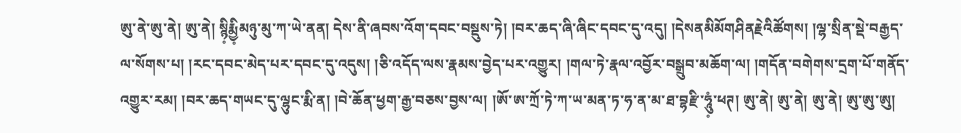ཨུ་ནེ་ཨུ་ནེ། ཨུ་ནེ། སྙི༷རྨྱི༷མཉུ་མུ་ཀ་ཡེ་ནན། དེས་ནི་ཞབས་འོག་དབང་བསྡུས་ཏེ། །བར་ཆད་ཞི་ཞིང་དབང་དུ་འདུ། །དེསནམིམོགཤིནརྗེའིཚོགས། །ལྷ་སྲིན་སྡེ་བརྒྱད་ལ་སོགས་པ། །རང་དབང་མེད་པར་དབང་དུ་འདུས། །ཅི་འདོད་ལས་རྣམས་བྱེད་པར་འགྱུར། །གལ་ཏེ་རྣལ་འབྱོར་བསྒྲུབ་མཆོག་ལ། །གདོན་བགེགས་དྲག་པོ་གནོད་འགྱུར་རམ། །བར་ཆད་གཡང་དུ་ལྷུང་རྨི་ན། །བེ་ཆོན་ཕྱག་རྒྱ་བཅས་བྱས་ལ། །ཨོ་ཨ་ཀྲོ་ཏེ་ཀ་ཡ་མན་ཏ་ཧ་ན་མ་ཐ་བྷརྫི་ཧཱུཾ༷་ཕཊ། ཨུ་ནེ། ཨུ་ནེ། ཨུ་ནེ། ཨུ་ཨུ་ཨུ།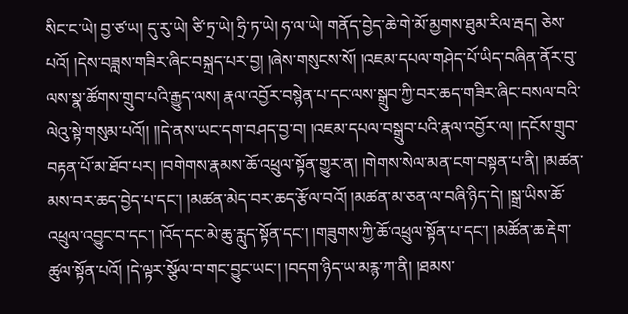སིང་ང་ཡེ། བྱ་ཙ་ཡ། དུ་རུ་ཡེ། ཙི་ཏྲ་ཡེ། ཧྲི་ཏ་ཡེ། ཧ་ལ་ཡེ། གནོད་བྱེད་ཆེ་གེ་མོ་མྱགས་ཐུམ་རིལ་རྦད། ཅེས་པའོ། །དེས་བཟླས་གཟིར་ཞིང་བསྐྲད་པར་བྱ། །ཞེས་གསུངས་སོ། །འཇམ་དཔལ་གཤེད་པོ་ཡིད་བཞིན་ནོར་བུ་ལས་སྣ་ཚོགས་གྲུབ་པའི་རྒྱུད་ལས། རྣལ་འབྱོར་བསྙེན་པ་དང་ལས་སྒྲུབ་ཀྱི་བར་ཆད་གཟིར་ཞིང་བསལ་བའི་ལེའུ་སྟེ་གསུམ་པའོ།། །།དེ་ནས་ཡང་དག་བཤད་བྱ་བ། །འཇམ་དཔལ་བསྒྲུབ་པའི་རྣལ་འབྱོར་ལ། །དངོས་གྲུབ་བརྟན་པོ་མ་ཐོབ་པར། །བགེགས་རྣམས་ཆོ་འཕྲུལ་སྟོན་གྱུར་ན། །གེགས་སེལ་མན་ངག་བསྟན་པ་ནི། །མཚན་མས་བར་ཆད་བྱེད་པ་དང་། །མཚན་མེད་བར་ཆད་རྩོལ་བའོ། །མཚན་མ་ཅན་ལ་བཞི་ཉིད་དེ། །སྒྲ་ཡིས་ཆོ་འཕྲུལ་འབྱུང་བ་དང་། །འོད་དང་མེ་ཆུ་རླུད་སྟོན་དང་། །གཟུགས་ཀྱི་ཆོ་འཕྲུལ་སྟོན་པ་དང་། །མཚོན་ཆ་རྡེག་ཚུལ་སྟོན་པའོ། །དེ་ལྟར་སྩོལ་བ་གང་བྱུང་ཡང་། །བདག་ཉིད་ཡ་མརྙ་ཀ་ནི། །ཐམས་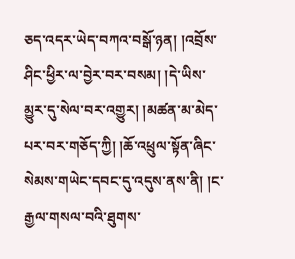ཅད་འདར་ཡེད་བཀའ་བསྒོ་ཉན། །འབྲོས་ཤིང་ཕྱིར་ལ་བྱེར་བར་བསམ། །དེ་ཡིས་མྱུར་དུ་སེལ་བར་འགྱུར། །མཚན་མ་མེད་པར་བར་གཅོད་ཀྱི། །ཆོ་འཕྲུལ་སྟོན་ཞིང་སེམས་གཡེང་དབང་དུ་འདུས་ནས་ནི། །ང་རྒྱལ་གསལ་བའི་ཐུགས་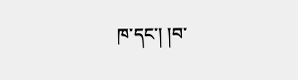ཁ་དང་། །བ་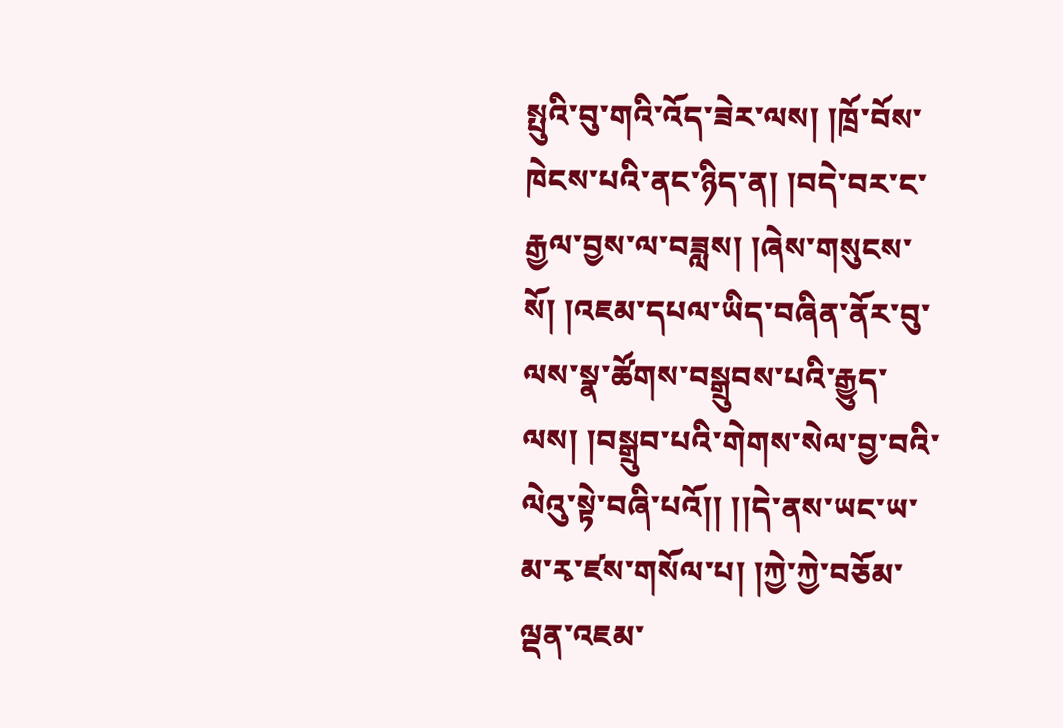སྤུའི་བུ་གའི་འོད་ཟེར་ལས། །ཁྲོ་བོས་ཁེངས་པའི་ནང་ཉིད་ན། །བདེ་བར་ང་རྒྱལ་བྱས་ལ་བཟླས། །ཞེས་གསུངས་སོ། །འཇམ་དཔལ་ཡིད་བཞིན་ནོར་བུ་ལས་སྣ་ཚོགས་བསྒྲུབས་པའི་རྒྱུད་ལས། །བསྒྲུབ་པའི་གེགས་སེལ་བྱ་བའི་ལེའུ་སྟེ་བཞི་པའོ།། །།དེ་ནས་ཡང་ཡ་མ་རྭ་ཛས་གསོལ་པ། །ཀྱེ་ཀྱེ་བཅོམ་ལྡན་འཇམ་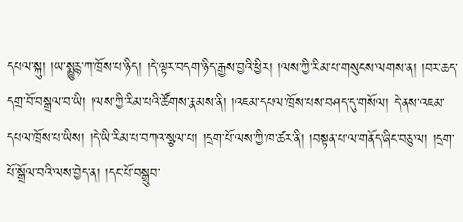དཔལ་སྐུ། །ཡ་སྨྱུརྙ་ཀ་ཁྲོས་པ་ཉིད། །དེ་ལྟར་བདག་ཉིད་རྒྱས་བྱའི་ཕྱིར། །ལས་ཀྱི་རིམ་པ་གསུངས་ལགས་ན། །བར་ཆད་དགྲ་བོ་བསྒྲལ་བ་ཡི། །ལས་ཀྱི་རིམ་པའི་ཚོགས་རྣམས་ནི། །འཇམ་དཔལ་ཁྲོས་པས་བཤད་དུ་གསོལ། དེ་ནས་འཇམ་དཔལ་ཁྲོས་པ་ཡིས། །དེ་ཡི་རིམ་པ་བཀའ་སྩལ་པ། །དྲག་པོ་ལས་ཀྱི་ཁ་ཚར་ནི། །བསྟན་པ་ལ་གནོད་ཞིང་བཅུ་ལ། །དྲག་པོ་སྒྲོལ་བའི་ལས་བྱེད་ན། །དང་པོ་བསྒྲུབ་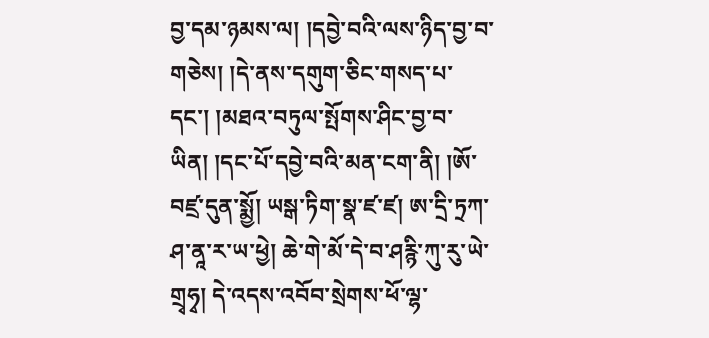བྱ་དམ་ཉམས་ལ། །དབྱེ་བའི་ལས་ཉིད་བྱ་བ་གཅེས། །དེ་ནས་དགུག་ཅིང་གསད་པ་དང་། །མཐའ་བཏུལ་སྤོགས་ཤིང་བྱ་བ་ཡིན། །དང་པོ་དབྱེ་བའི་མན་ངག་ནི། །ཨོ་བཛྲ་དུན་སྨྱོ། ཡསྒ་ཏིག་སྣ་ཛ་ཛ། ཨ་དྲི་ཏྲཀ་ཤ་ནཱ་ར་ཡ་ཕྱེ། ཆེ་གེ་མོ་དེ་བ་ཤརྙི་ཀུ་རུ་ཡེ་གྲྭཧྭ། དེ་འདས་འབོབ་སྲེགས་ཕོ་ལྷ་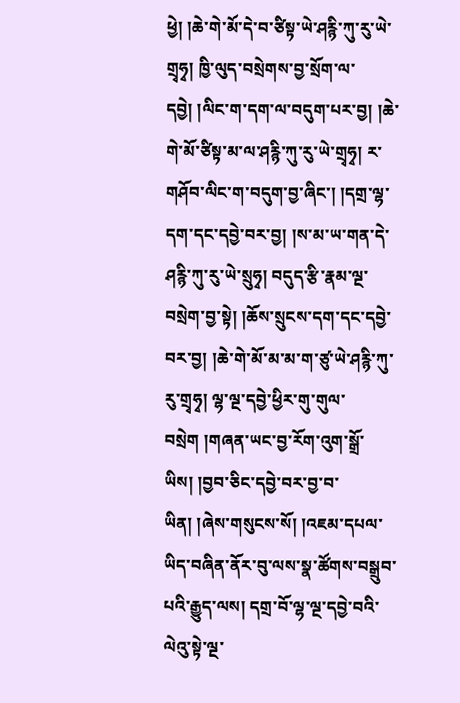ཕྱེ། །ཆེ་གེ་མོ་དེ་བ་ཙིསྟ་ཡེ་ཤརྙི་ཀུ་རུ་ཡེ་གྲྭཧྭ། ཁྱི་ལུད་བསྲེགས་བྱ་སྲོག་ལ་དབྱེ། །ལིང་ག་དག་ལ་བདུག་པར་བྱ། །ཆེ་གེ་མོ་ཙིསྟ་མ་ལ་ཤརྙི་ཀུ་རུ་ཡེ་གྲྭཧྭ། ར་གཤོབ་ལིང་ག་བདུག་བྱ་ཞིང་། །དགྲ་ལྷ་དག་དང་དབྱེ་བར་བྱ། །ས་མ་ཡ་གན་དེ་ཤརྙི་ཀུ་རུ་ཡེ་སྲུཧྭ། བདུད་རྩི་རྣམ་ལྔ་བསྲེག་བྱ་སྟེ། །ཆོས་སྲུངས་དག་དང་དབྱེ་བར་བྱ། །ཆེ་གེ་མོ་མ་མ་ག་ཙུ་ཡེ་ཤརྙི་ཀུ་རུ་གྲྭཧྭ། ལྷ་ལྔ་དབྱེ་ཕྱིར་གུ་གུལ་བསྲེག །གཞན་ཡང་བྱ་རོག་འུག་སྒྲོ་ཡིས། །བྱབ་ཅིང་དབྱེ་བར་བྱ་བ་ཡིན། །ཞེས་གསུངས་སོ། །འཇམ་དཔལ་ཡིད་བཞིན་ནོར་བུ་ལས་སྣ་ཚོགས་བསྒྲུབ་པའི་རྒྱུད་ལས། དགྲ་བོ་ལྷ་ལྔ་དབྱེ་བའི་ལེའུ་སྟེ་ལྔ་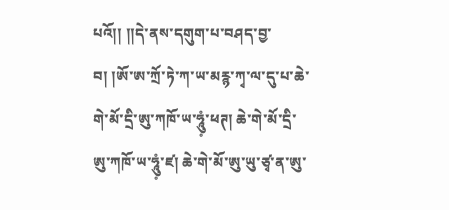པའོ།། །།དེ་ནས་དགུག་པ་བཤད་བྱ་བ། །ཨོ་ཨ་ཀྲོ་ཏེ་ཀ་ཡ་མརྙ་ཀྭ་ལ་དུ་པ་ཆེ་གེ་མོ་དྲི་ཨུ་ཀཁོ་ཡ་ཧཱུཾ༷་ཕཊ། ཆེ་གེ་མོ་དྲི་ཨུ་ཀཁོ་ཡ་ཧཱུཾ༷་ཛ། ཆེ་གེ་མོ་ཨུ་ཡུ་ཙྭ་ན་ཨུ་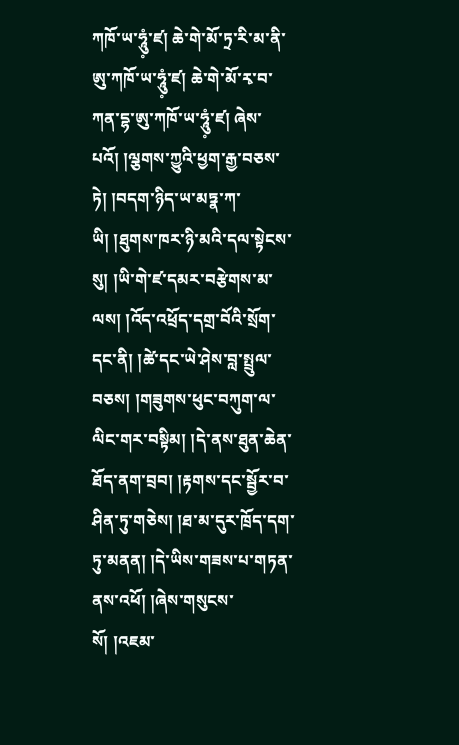ཀཁོ་ཡ་ཧཱུཾ༷་ཛ། ཆེ་གེ་མོ་ཏྲ་རི་མ་ནི་ཨུ་ཀཁོ་ཡ་ཧཱུཾ༷་ཛ། ཆེ་གེ་མོ་རྭ་བ་ཀན་དྷ་ཨུ་ཀཁོ་ཡ་ཧཱུཾ༷་ཛ། ཞེས་པའོ། །ལྕགས་ཀྱུའི་ཕྱག་རྒྱ་བཅས་ཏེ། །བདག་ཉིད་ཡ་མཏྣ་ཀ་ཡི། །ཐུགས་ཁར་ཉི་མའི་དལ་སྟེངས་སུ། །ཡི་གེ་ཛ་དམར་བརྩེགས་མ་ལས། །འོད་འཕྲོད་དགྲ་བོའི་སྲོག་དང་ནི། །ཚེ་དང་ཡེ་ཤེས་བླ་སྤྲུལ་བཅས། །གཟུགས་ཕུང་བཀུག་ལ་ལིང་གར་བསྟིམ། །དེ་ནས་ཐུན་ཆེན་ཐོད་ནག་བྲབ། །རྟགས་དང་སྦྱོར་བ་ཤིན་ཏུ་གཅེས། །ཐ་མ་དུར་ཁྲོད་དག་ཏུ་མནན། །དེ་ཡིས་གཟས་པ་གཏན་ནས་འཕོ། །ཞེས་གསུངས་སོ། །འཇམ་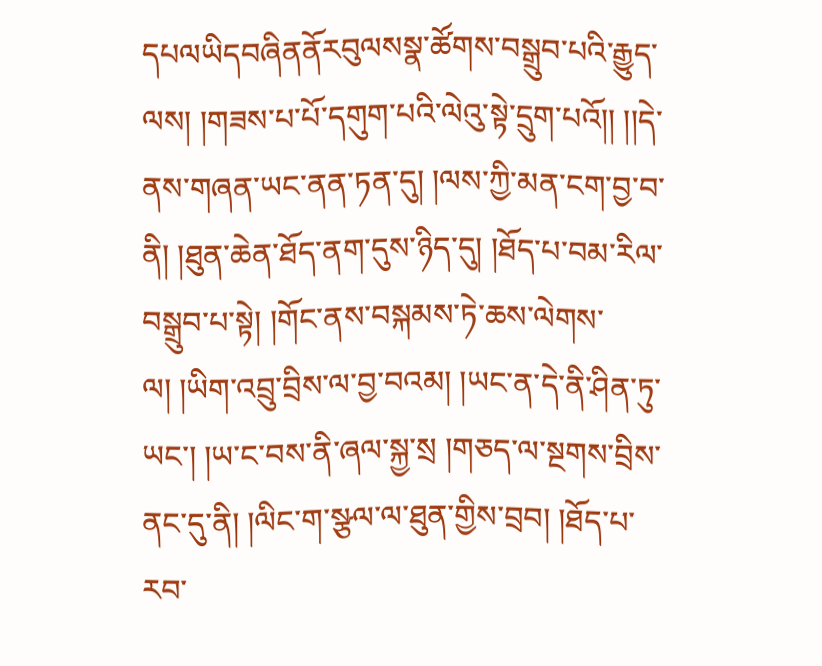དཔལཡིདབཞིནནོརབུལསསྣ་ཚོགས་བསྒྲུབ་པའི་རྒྱུད་ལས། །གཟས་པ་པོ་དགུག་པའི་ལེའུ་སྟེ་དྲུག་པའོ།། །།དེ་ནས་གཞན་ཡང་ནན་ཏན་དུ། །ལས་ཀྱི་མན་ངག་བྱ་བ་ནི། །ཐུན་ཆེན་ཐོད་ནག་དུས་ཉིད་དུ། །ཐོད་པ་བམ་རིལ་བསྒྲུབ་པ་སྟེ། །གོང་ནས་བསྐམས་ཏེ་ཆས་ལེགས་ལ། །ཡིག་འབྲུ་བྲིས་ལ་བྱ་བའམ། །ཡང་ན་དེ་ནི་ཤིན་ཏུ་ཡང་། །ཡ་ང་བས་ནི་ཞལ་སྐྱ་སྲ །གཅད་ལ་སྔགས་བྲིས་ནང་དུ་ནི། །ལིང་ག་སྩལ་ལ་ཐུན་གྱིས་བྲབ། །ཐོད་པ་རབ་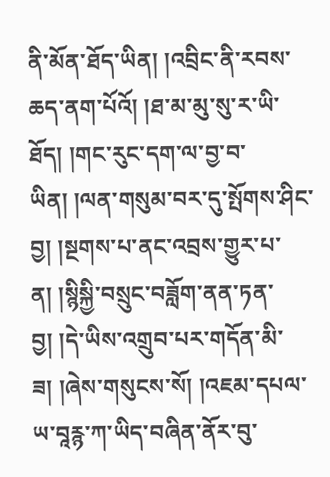ནི་མོན་ཐོད་ཡིན། །འབྲིང་ནི་རབས་ཆད་ནག་པོའོ། །ཐ་མ་མུ་སུ་ར་ཡི་ཐོད། །གང་རུང་དག་ལ་བྱ་བ་ཡིན། །ལན་གསུམ་བར་དུ་སྤོགས་ཤིང་བྱ། །སྔགས་པ་ནང་འབྲས་གྱུར་པ་ན། །སྙིསྐྱི་བསྲུང་བཟློག་ནན་ཏན་བྱ། །དེ་ཡིས་འགྲུབ་པར་གདོན་མི་ཟ། །ཞེས་གསུངས་སོ། །འཇམ་དཔལ་ཡ་བཱརྙ་ཀ་ཡིད་བཞིན་ནོར་བུ་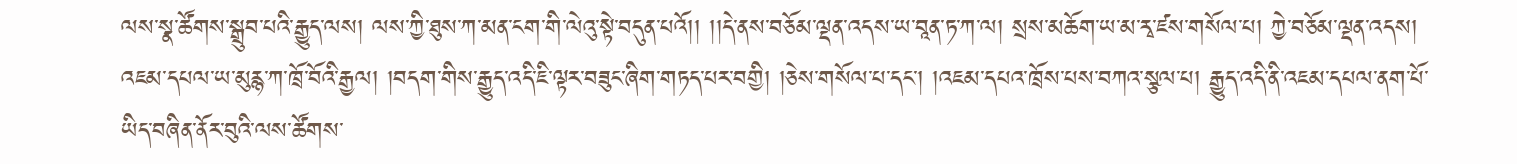ལས་སྣ་ཚོགས་སྒྲུབ་པའི་རྒྱུད་ལས། ལས་ཀྱི་ཐུས་ཀ་མན་ངག་གི་ལེའུ་སྟེ་བདུན་པའོ།། །།དེ་ནས་བཅོམ་ལྡན་འདས་ཡ་བཱན་ཏ་ཀ་ལ། སྲས་མཆོག་ཡ་མ་རྭ་ཛས་གསོལ་པ། ཀྱེ་བཅོམ་ལྡན་འདས། འཇམ་དཔལ་ཡ་མུརྙ་ཀ་ཁྲོ་བོའི་རྒྱལ། །བདག་གིས་རྒྱུད་འདི་ཇི་ལྟར་བཟུང་ཞིག་གཏད་པར་བགྱི། །ཅེས་གསོལ་པ་དང་། །འཇམ་དཔའ་ཁྲོས་པས་བཀའ་སྩལ་པ། རྒྱུད་འདི་ནི་འཇམ་དཔལ་ནག་པོ་ཡིད་བཞིན་ནོར་བུའི་ལས་ཚོགས་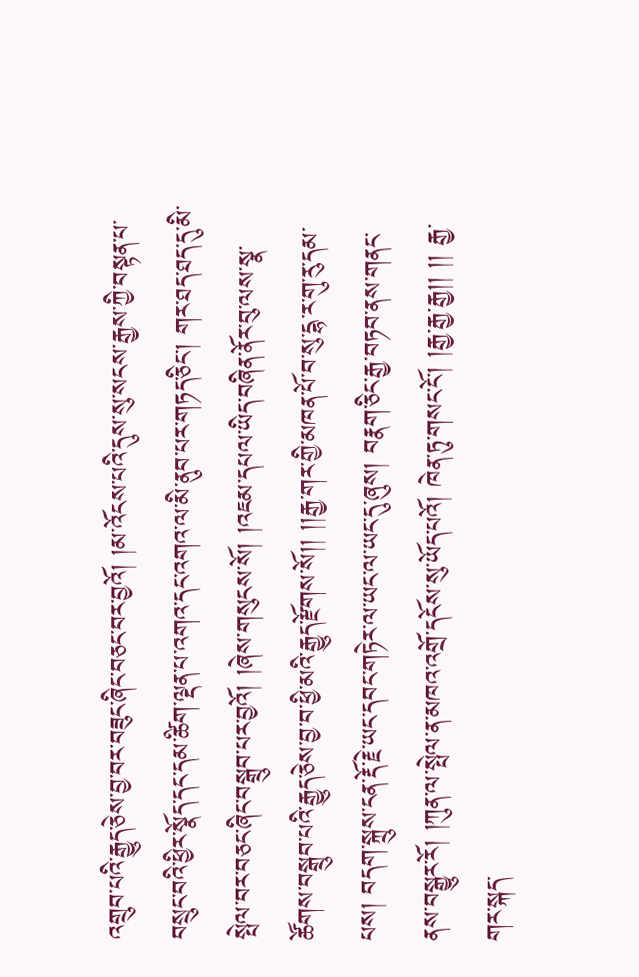འགྲུབ་པའི་རྒྱུད་ཅེས་བྱ་བར་བཟུང་ཞིང་བཅང་བར་བྱའོ། །མ་འོངས་པའི་དུས་སུ་སངས་རྒྱས་ཀྱི་བསྟན་པ་བསྲུང་བའི་ཕྱིར་སྣོད་དང་དམ་ཚིག་ལྡན་པ་འགའ་དང་འགའ་ལ་མི་ནུབ་པར་གཏད་ཅིང་། གར་ཐད་ཐད་དུ་མི་སྤེལ་བར་བཅང་ཞིང་བསྒྲུབ་པར་བྱའོ། །ཞེས་གསུངས་སོ། །འཇམ་དཔལ་ཡིད་བཞིན་ནོར་བུ་ལས་སྣ་ཚོགས་བསྒྲུབ་པའི་རྒྱུད་ཅེས་བྱ་བ་ཕྱི་མའི་རྒྱུད་རྫོགས་སོ།། །།རྒྱ་གར་གྱི་མཁན་པོ་བ་སུ་དྷ་ར་གུ་རུ་དམ་པས། བདག་སྐྲུས་ངན་རྡོ་རྗེ་ཡང་དབང་གཏེར་ལ་ཡང་ལ་ཡང་དུ་ཞུས། བརྣག་ཅིང་རྒྱ་བཏབ་ནས་གནང་ནས་བསྒྱུར་རོ། །ཀུན་ལ་སྤེལ་ན་མཁའ་འགྲོ་དངོས་སུ་ཡོད་པའོ། ཁེན་ཏུ་གསང་ངོ་། །རྒྱ་རྒྱ་རྒྱ།། །། རྒྱ་གར་སྐད་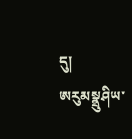དུ། ཨརུམསྣྲུཤིཡ་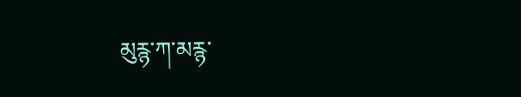མུརྙ་ཀ་མརྙ་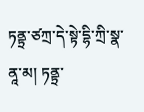ཏནྟྲ་ཙཀྲ་དེ་སྟེ་དྷི་ཀྲི་སྣ་ནཱ་མ། ཏནྟྲ་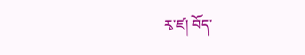རྭ་ཛ། བོད་